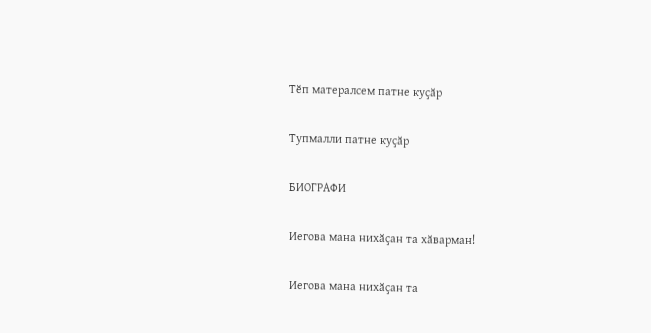Тӗп матералсем патне куҫӑр

Тупмалли патне куҫӑр

БИОГРАФИ

Иегова мана нихӑҫан та хӑварман!

Иегова мана нихӑҫан та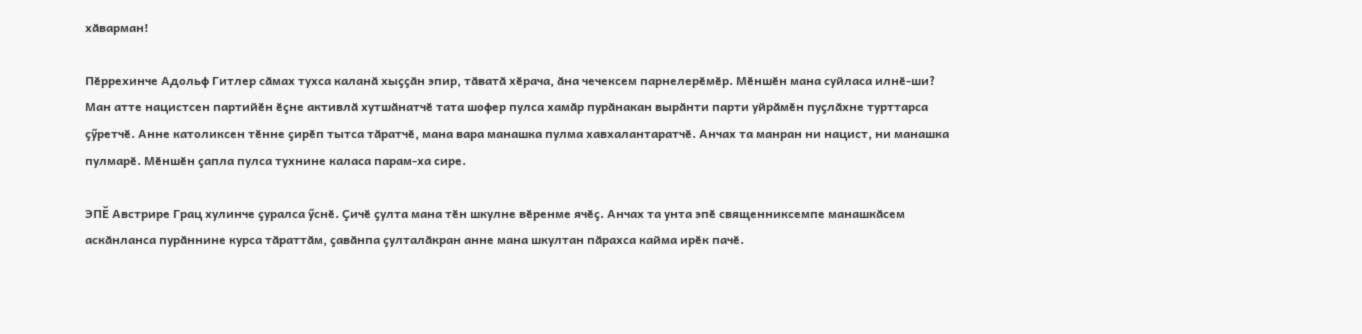хӑварман!

Пӗррехинче Адольф Гитлер сӑмах тухса каланӑ хыҫҫӑн эпир, тӑватӑ хӗрача, ӑна чечексем парнелерӗмӗр. Мӗншӗн мана суйласа илнӗ-ши? Ман атте нацистсен партийӗн ӗҫне активлӑ хутшӑнатчӗ тата шофер пулса хамӑр пурӑнакан вырӑнти парти уйрӑмӗн пуҫлӑхне турттарса ҫӳретчӗ. Анне католиксен тӗнне ҫирӗп тытса тӑратчӗ, мана вара манашка пулма хавхалантаратчӗ. Анчах та манран ни нацист, ни манашка пулмарӗ. Мӗншӗн ҫапла пулса тухнине каласа парам-ха сире.

ЭПӖ Австрире Грац хулинче ҫуралса ӳснӗ. Ҫичӗ ҫулта мана тӗн шкулне вӗренме ячӗҫ. Анчах та унта эпӗ священниксемпе манашкӑсем аскӑнланса пурӑннине курса тӑраттӑм, ҫавӑнпа ҫулталӑкран анне мана шкултан пӑрахса кайма ирӗк пачӗ.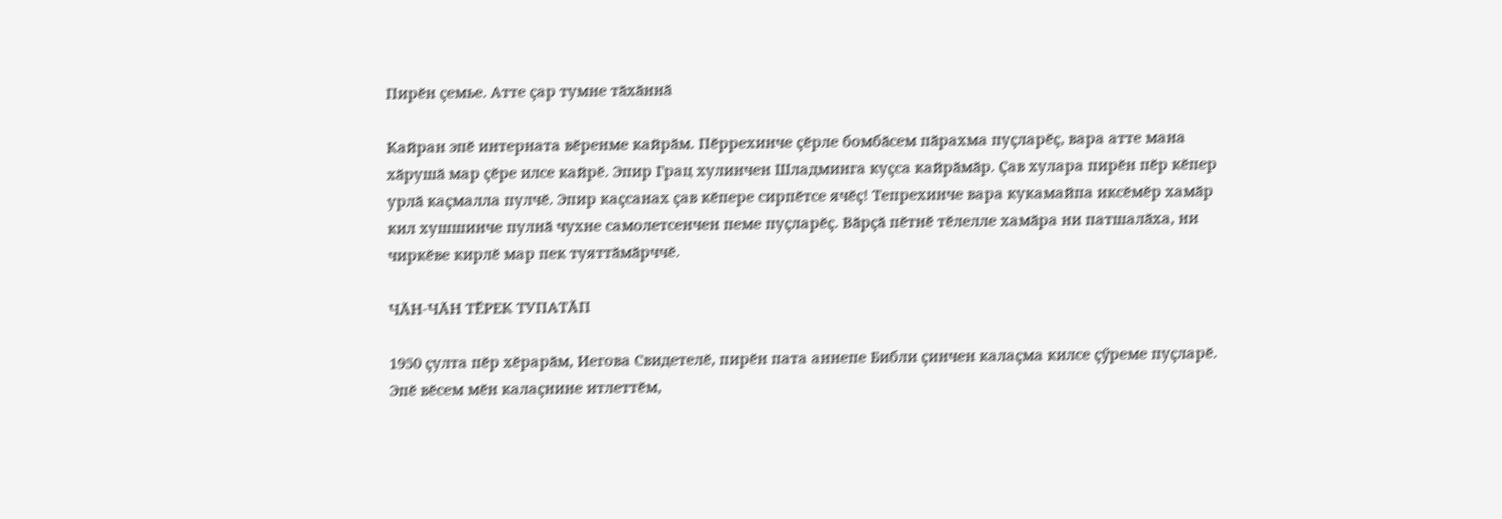Пирӗн ҫемье. Атте ҫар тумне тӑхӑннӑ

Кайран эпӗ интерната вӗренме кайрӑм. Пӗррехинче ҫӗрле бомбӑсем пӑрахма пуҫларӗҫ, вара атте мана хӑрушӑ мар ҫӗре илсе кайрӗ. Эпир Грац хулинчен Шладминга куҫса кайрӑмӑр. Ҫав хулара пирӗн пӗр кӗпер урлӑ каҫмалла пулчӗ. Эпир каҫсанах ҫав кӗпере сирпӗтсе ячӗҫ! Тепрехинче вара кукамайпа иксӗмӗр хамӑр кил хушшинче пулнӑ чухне самолетсенчен пеме пуҫларӗҫ. Вӑрҫӑ пӗтнӗ тӗлелле хамӑра ни патшалӑха, ни чиркӗве кирлӗ мар пек туяттӑмӑрччӗ.

ЧӐН-ЧӐН ТӖРЕК ТУПАТӐП

1950 ҫулта пӗр хӗрарӑм, Иегова Свидетелӗ, пирӗн пата аннепе Библи ҫинчен калаҫма килсе ҫӳреме пуҫларӗ. Эпӗ вӗсем мӗн калаҫнине итлеттӗм,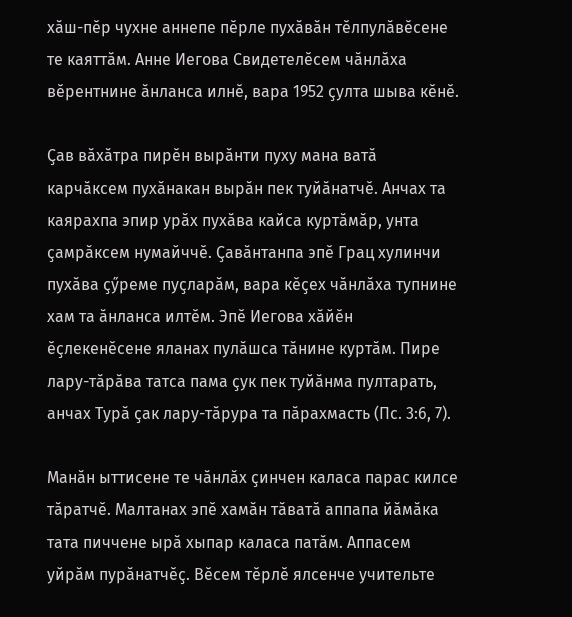хӑш-пӗр чухне аннепе пӗрле пухӑвӑн тӗлпулӑвӗсене те каяттӑм. Анне Иегова Свидетелӗсем чӑнлӑха вӗрентнине ӑнланса илнӗ, вара 1952 ҫулта шыва кӗнӗ.

Ҫав вӑхӑтра пирӗн вырӑнти пуху мана ватӑ карчӑксем пухӑнакан вырӑн пек туйӑнатчӗ. Анчах та каярахпа эпир урӑх пухӑва кайса куртӑмӑр, унта ҫамрӑксем нумайччӗ. Ҫавӑнтанпа эпӗ Грац хулинчи пухӑва ҫӳреме пуҫларӑм, вара кӗҫех чӑнлӑха тупнине хам та ӑнланса илтӗм. Эпӗ Иегова хӑйӗн ӗҫлекенӗсене яланах пулӑшса тӑнине куртӑм. Пире лару-тӑрӑва татса пама ҫук пек туйӑнма пултарать, анчах Турӑ ҫак лару-тӑрура та пӑрахмасть (Пс. 3:6, 7).

Манӑн ыттисене те чӑнлӑх ҫинчен каласа парас килсе тӑратчӗ. Малтанах эпӗ хамӑн тӑватӑ аппапа йӑмӑка тата пиччене ырӑ хыпар каласа патӑм. Аппасем уйрӑм пурӑнатчӗҫ. Вӗсем тӗрлӗ ялсенче учительте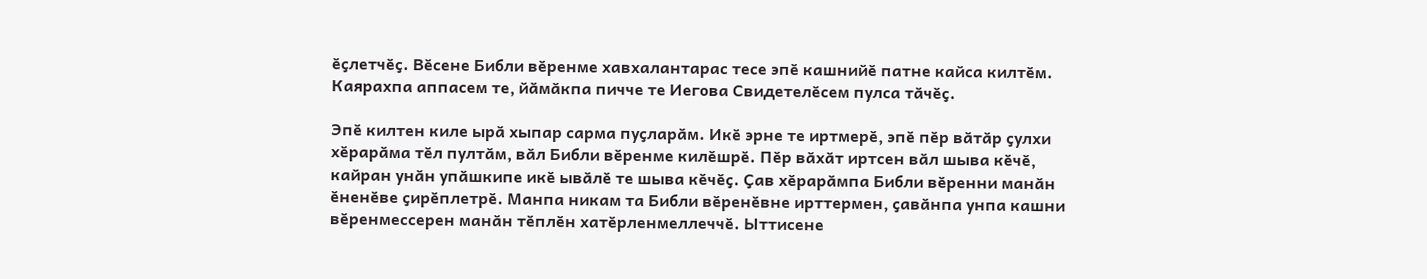ӗҫлетчӗҫ. Вӗсене Библи вӗренме хавхалантарас тесе эпӗ кашнийӗ патне кайса килтӗм. Каярахпа аппасем те, йӑмӑкпа пичче те Иегова Свидетелӗсем пулса тӑчӗҫ.

Эпӗ килтен киле ырӑ хыпар сарма пуҫларӑм. Икӗ эрне те иртмерӗ, эпӗ пӗр вӑтӑр ҫулхи хӗрарӑма тӗл пултӑм, вӑл Библи вӗренме килӗшрӗ. Пӗр вӑхӑт иртсен вӑл шыва кӗчӗ, кайран унӑн упӑшкипе икӗ ывӑлӗ те шыва кӗчӗҫ. Ҫав хӗрарӑмпа Библи вӗренни манӑн ӗненӗве ҫирӗплетрӗ. Манпа никам та Библи вӗренӗвне ирттермен, ҫавӑнпа унпа кашни вӗренмессерен манӑн тӗплӗн хатӗрленмеллеччӗ. Ыттисене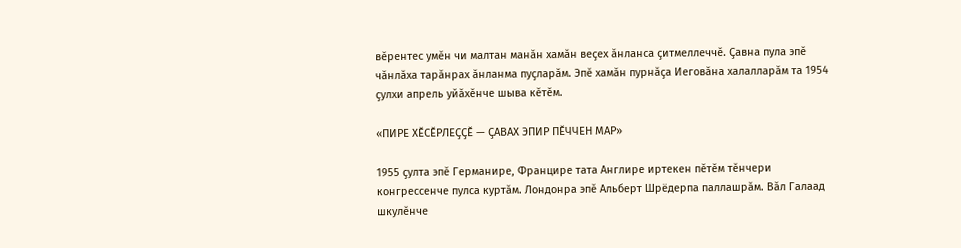вӗрентес умӗн чи малтан манӑн хамӑн веҫех ӑнланса ҫитмеллеччӗ. Ҫавна пула эпӗ чӑнлӑха тарӑнрах ӑнланма пуҫларӑм. Эпӗ хамӑн пурнӑҫа Иеговӑна халалларӑм та 1954 ҫулхи апрель уйӑхӗнче шыва кӗтӗм.

«ПИРЕ ХӖСӖРЛЕҪҪӖ — ҪАВАХ ЭПИР ПӖЧЧЕН МАР»

1955 ҫулта эпӗ Германире, Францире тата Англире иртекен пӗтӗм тӗнчери конгрессенче пулса куртӑм. Лондонра эпӗ Альберт Шрёдерпа паллашрӑм. Вӑл Галаад шкулӗнче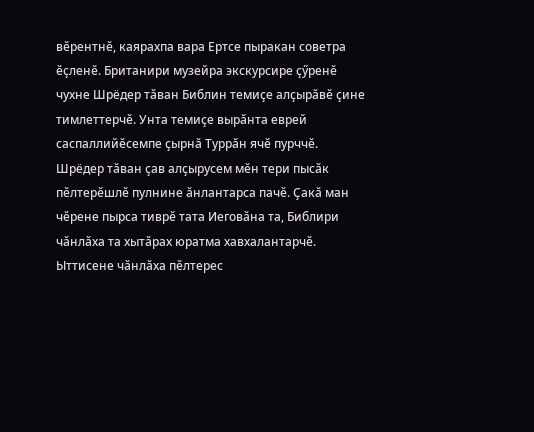вӗрентнӗ, каярахпа вара Ертсе пыракан советра ӗҫленӗ. Британири музейра экскурсире ҫӳренӗ чухне Шрёдер тӑван Библин темиҫе алҫырӑвӗ ҫине тимлеттерчӗ. Унта темиҫе вырӑнта еврей саспаллийӗсемпе ҫырнӑ Туррӑн ячӗ пурччӗ. Шрёдер тӑван ҫав алҫырусем мӗн тери пысӑк пӗлтерӗшлӗ пулнине ӑнлантарса пачӗ. Ҫакӑ ман чӗрене пырса тиврӗ тата Иеговӑна та, Библири чӑнлӑха та хытӑрах юратма хавхалантарчӗ. Ыттисене чӑнлӑха пӗлтерес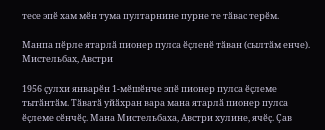тесе эпӗ хам мӗн тума пултарнине пурне те тӑвас терӗм.

Манпа пӗрле ятарлӑ пионер пулса ӗҫленӗ тӑван (сылтӑм енче). Мистельбах, Австри

1956 ҫулхи январӗн 1-мӗшӗнче эпӗ пионер пулса ӗҫлеме тытӑнтӑм. Тӑватӑ уйӑхран вара мана ятарлӑ пионер пулса ӗҫлеме сӗнчӗҫ. Мана Мистельбаха, Австри хулине, ячӗҫ. Ҫав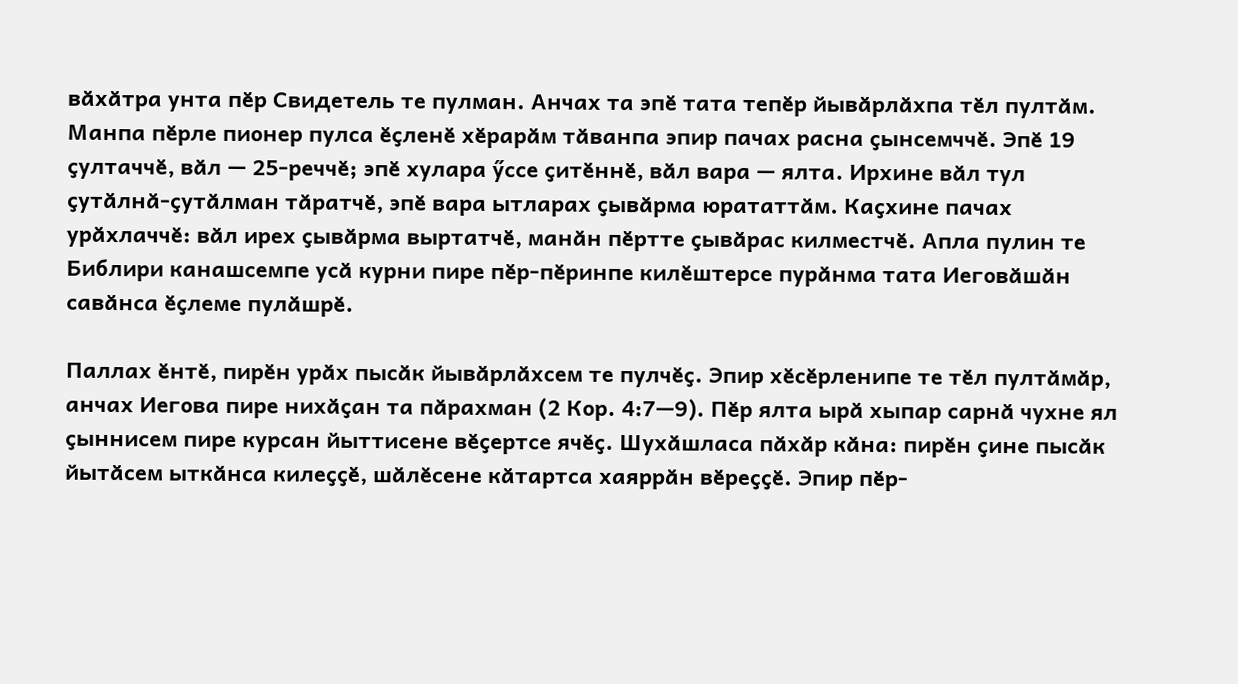вӑхӑтра унта пӗр Свидетель те пулман. Анчах та эпӗ тата тепӗр йывӑрлӑхпа тӗл пултӑм. Манпа пӗрле пионер пулса ӗҫленӗ хӗрарӑм тӑванпа эпир пачах расна ҫынсемччӗ. Эпӗ 19 ҫултаччӗ, вӑл — 25-реччӗ; эпӗ хулара ӳссе ҫитӗннӗ, вӑл вара — ялта. Ирхине вӑл тул ҫутӑлнӑ-ҫутӑлман тӑратчӗ, эпӗ вара ытларах ҫывӑрма юрататтӑм. Каҫхине пачах урӑхлаччӗ: вӑл ирех ҫывӑрма выртатчӗ, манӑн пӗртте ҫывӑрас килместчӗ. Апла пулин те Библири канашсемпе усӑ курни пире пӗр-пӗринпе килӗштерсе пурӑнма тата Иеговӑшӑн савӑнса ӗҫлеме пулӑшрӗ.

Паллах ӗнтӗ, пирӗн урӑх пысӑк йывӑрлӑхсем те пулчӗҫ. Эпир хӗсӗрленипе те тӗл пултӑмӑр, анчах Иегова пире нихӑҫан та пӑрахман (2 Кор. 4:7—9). Пӗр ялта ырӑ хыпар сарнӑ чухне ял ҫыннисем пире курсан йыттисене вӗҫертсе ячӗҫ. Шухӑшласа пӑхӑр кӑна: пирӗн ҫине пысӑк йытӑсем ыткӑнса килеҫҫӗ, шӑлӗсене кӑтартса хаяррӑн вӗреҫҫӗ. Эпир пӗр-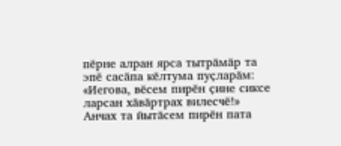пӗрне алран ярса тытрӑмӑр та эпӗ сасӑпа кӗлтума пуҫларӑм: «Иегова, вӗсем пирӗн ҫине сиксе ларсан хӑвӑртрах вилесчӗ!» Анчах та йытӑсем пирӗн пата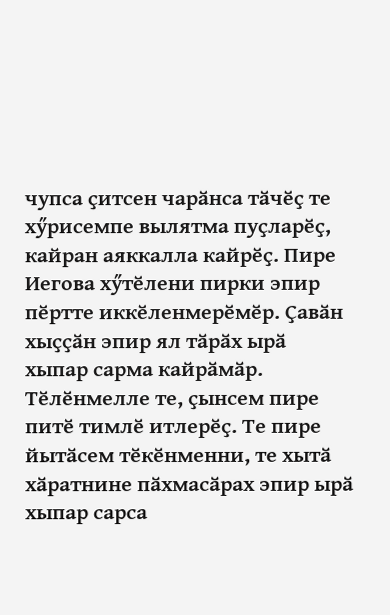чупса ҫитсен чарӑнса тӑчӗҫ те хӳрисемпе вылятма пуҫларӗҫ, кайран аяккалла кайрӗҫ. Пире Иегова хӳтӗлени пирки эпир пӗртте иккӗленмерӗмӗр. Ҫавӑн хыҫҫӑн эпир ял тӑрӑх ырӑ хыпар сарма кайрӑмӑр. Тӗлӗнмелле те, ҫынсем пире питӗ тимлӗ итлерӗҫ. Те пире йытӑсем тӗкӗнменни, те хытӑ хӑратнине пӑхмасӑрах эпир ырӑ хыпар сарса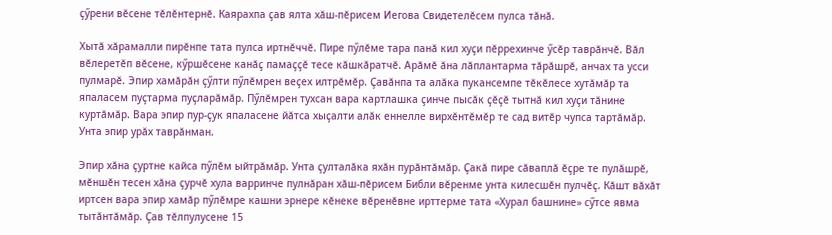ҫӳрени вӗсене тӗлӗнтернӗ. Каярахпа ҫав ялта хӑш-пӗрисем Иегова Свидетелӗсем пулса тӑнӑ.

Хытӑ хӑрамалли пирӗнпе тата пулса иртнӗччӗ. Пире пӳлӗме тара панӑ кил хуҫи пӗррехинче ӳсӗр таврӑнчӗ. Вӑл вӗлеретӗп вӗсене, кӳршӗсене канӑҫ памаҫҫӗ тесе кӑшкӑратчӗ. Арӑмӗ ӑна лӑплантарма тӑрӑшрӗ, анчах та усси пулмарӗ. Эпир хамӑрӑн ҫӳлти пӳлӗмрен веҫех илтрӗмӗр. Ҫавӑнпа та алӑка пукансемпе тӗкӗлесе хутӑмӑр та япаласем пуҫтарма пуҫларӑмӑр. Пӳлӗмрен тухсан вара картлашка ҫинче пысӑк ҫӗҫӗ тытнӑ кил хуҫи тӑнине куртӑмӑр. Вара эпир пур-ҫук япаласене йӑтса хыҫалти алӑк еннелле вирхӗнтӗмӗр те сад витӗр чупса тартӑмӑр. Унта эпир урӑх таврӑнман.

Эпир хӑна ҫуртне кайса пӳлӗм ыйтрӑмӑр. Унта ҫулталӑка яхӑн пурӑнтӑмӑр. Ҫакӑ пире сӑваплӑ ӗҫре те пулӑшрӗ, мӗншӗн тесен хӑна ҫурчӗ хула варринче пулнӑран хӑш-пӗрисем Библи вӗренме унта килесшӗн пулчӗҫ. Кӑшт вӑхӑт иртсен вара эпир хамӑр пӳлӗмре кашни эрнере кӗнеке вӗренӗвне ирттерме тата «Хурал башнине» сӳтсе явма тытӑнтӑмӑр. Ҫав тӗлпулусене 15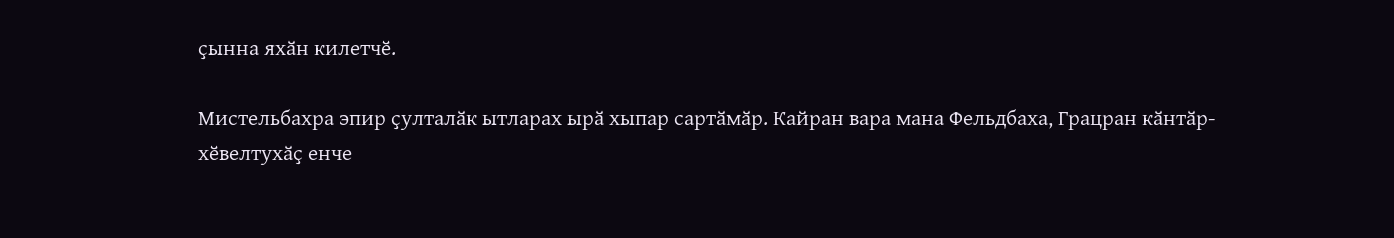ҫынна яхӑн килетчӗ.

Мистельбахра эпир ҫулталӑк ытларах ырӑ хыпар сартӑмӑр. Кайран вара мана Фельдбаха, Грацран кӑнтӑр-хӗвелтухӑҫ енче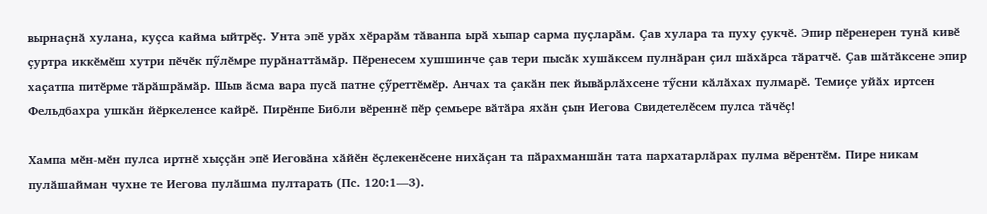вырнаҫнӑ хулана, куҫса кайма ыйтрӗҫ. Унта эпӗ урӑх хӗрарӑм тӑванпа ырӑ хыпар сарма пуҫларӑм. Ҫав хулара та пуху ҫукчӗ. Эпир пӗренерен тунӑ кивӗ ҫуртра иккӗмӗш хутри пӗчӗк пӳлӗмре пурӑнаттӑмӑр. Пӗренесем хушшинче ҫав тери пысӑк хушӑксем пулнӑран ҫил шӑхӑрса тӑратчӗ. Ҫав шӑтӑксене эпир хаҫатпа питӗрме тӑрӑшрӑмӑр. Шыв ӑсма вара пусӑ патне ҫӳреттӗмӗр. Анчах та ҫакӑн пек йывӑрлӑхсене тӳсни кӑлӑхах пулмарӗ. Темиҫе уйӑх иртсен Фельдбахра ушкӑн йӗркеленсе кайрӗ. Пирӗнпе Библи вӗреннӗ пӗр ҫемьере вӑтӑра яхӑн ҫын Иегова Свидетелӗсем пулса тӑчӗҫ!

Хампа мӗн-мӗн пулса иртнӗ хыҫҫӑн эпӗ Иеговӑна хӑйӗн ӗҫлекенӗсене нихӑҫан та пӑрахманшӑн тата пархатарлӑрах пулма вӗрентӗм. Пире никам пулӑшайман чухне те Иегова пулӑшма пултарать (Пс. 120:1—3).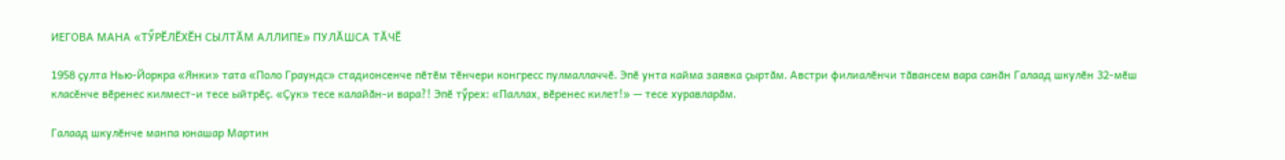ИЕГОВА МАНА «ТӲРӖЛӖХӖН СЫЛТӐМ АЛЛИПЕ» ПУЛӐШСА ТӐЧӖ

1958 ҫулта Нью-Йоркра «Янки» тата «Поло Граундс» стадионсенче пӗтӗм тӗнчери конгресс пулмаллаччӗ. Эпӗ унта кайма заявка ҫыртӑм. Австри филиалӗнчи тӑвансем вара санӑн Галаад шкулӗн 32-мӗш класӗнче вӗренес килмест-и тесе ыйтрӗҫ. «Ҫук» тесе калайӑн-и вара?! Эпӗ тӳрех: «Паллах, вӗренес килет!» — тесе хуравларӑм.

Галаад шкулӗнче манпа юнашар Мартин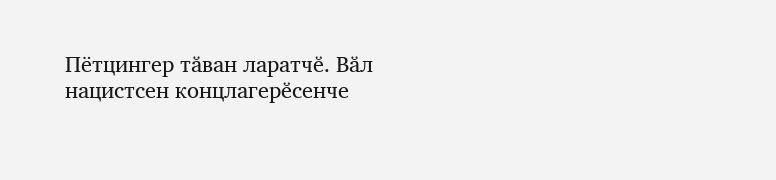Пётцингер тӑван ларатчӗ. Вӑл нацистсен концлагерӗсенче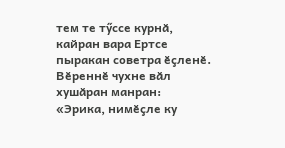тем те тӳссе курнӑ, кайран вара Ертсе пыракан советра ӗҫленӗ. Вӗреннӗ чухне вӑл хушӑран манран: «Эрика, нимӗҫле ку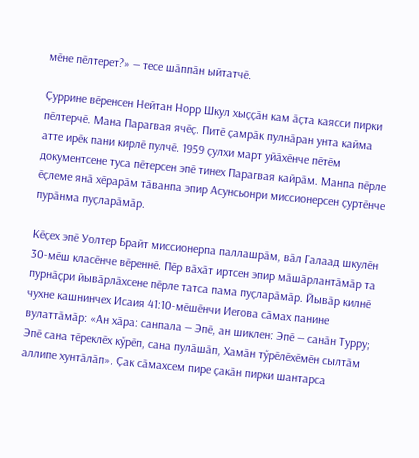мӗне пӗлтерет?» — тесе шӑппӑн ыйтатчӗ.

Ҫуррине вӗренсен Нейтан Норр Шкул хыҫҫӑн кам ӑҫта каясси пирки пӗлтерчӗ. Мана Парагвая ячӗҫ. Питӗ ҫамрӑк пулнӑран унта кайма атте ирӗк пани кирлӗ пулчӗ. 1959 ҫулхи март уйӑхӗнче пӗтӗм документсене туса пӗтерсен эпӗ тинех Парагвая кайрӑм. Манпа пӗрле ӗҫлеме янӑ хӗрарӑм тӑванпа эпир Асунсьонри миссионерсен ҫуртӗнче пурӑнма пуҫларӑмӑр.

Кӗҫех эпӗ Уолтер Брайт миссионерпа паллашрӑм, вӑл Галаад шкулӗн 30-мӗш класӗнче вӗреннӗ. Пӗр вӑхӑт иртсен эпир мӑшӑрлантӑмӑр та пурнӑҫри йывӑрлӑхсене пӗрле татса пама пуҫларӑмӑр. Йывӑр килнӗ чухне кашнинчех Исаия 41:10-мӗшӗнчи Иегова сӑмах панине вулаттӑмӑр: «Ан хӑра: санпала — Эпӗ, ан шиклен: Эпӗ — санӑн Турру; Эпӗ сана тӗреклӗх кӳрӗп, сана пулӑшӑп, Хамӑн тӳрӗлӗхӗмӗн сылтӑм аллипе хунтӑлӑп». Ҫак сӑмахсем пире ҫакӑн пирки шантарса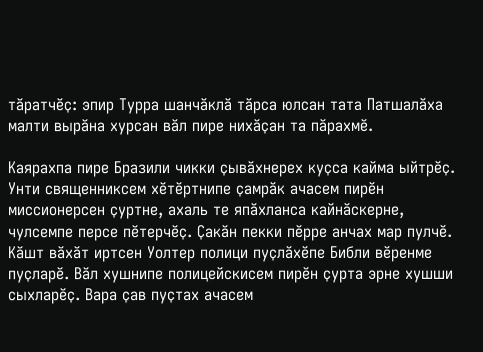тӑратчӗҫ: эпир Турра шанчӑклӑ тӑрса юлсан тата Патшалӑха малти вырӑна хурсан вӑл пире нихӑҫан та пӑрахмӗ.

Каярахпа пире Бразили чикки ҫывӑхнерех куҫса кайма ыйтрӗҫ. Унти священниксем хӗтӗртнипе ҫамрӑк ачасем пирӗн миссионерсен ҫуртне, ахаль те япӑхланса кайнӑскерне, чулсемпе персе пӗтерчӗҫ. Ҫакӑн пекки пӗрре анчах мар пулчӗ. Кӑшт вӑхӑт иртсен Уолтер полици пуҫлӑхӗпе Библи вӗренме пуҫларӗ. Вӑл хушнипе полицейскисем пирӗн ҫурта эрне хушши сыхларӗҫ. Вара ҫав пуҫтах ачасем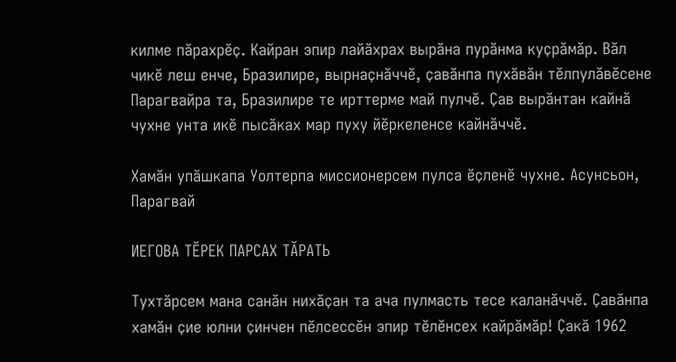килме пӑрахрӗҫ. Кайран эпир лайӑхрах вырӑна пурӑнма куҫрӑмӑр. Вӑл чикӗ леш енче, Бразилире, вырнаҫнӑччӗ, ҫавӑнпа пухӑвӑн тӗлпулӑвӗсене Парагвайра та, Бразилире те ирттерме май пулчӗ. Ҫав вырӑнтан кайнӑ чухне унта икӗ пысӑках мар пуху йӗркеленсе кайнӑччӗ.

Хамӑн упӑшкапа Уолтерпа миссионерсем пулса ӗҫленӗ чухне. Асунсьон, Парагвай

ИЕГОВА ТӖРЕК ПАРСАХ ТӐРАТЬ

Тухтӑрсем мана санӑн нихӑҫан та ача пулмасть тесе каланӑччӗ. Ҫавӑнпа хамӑн ҫие юлни ҫинчен пӗлсессӗн эпир тӗлӗнсех кайрӑмӑр! Ҫакӑ 1962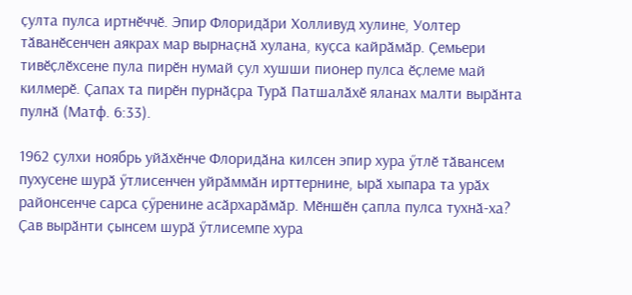ҫулта пулса иртнӗччӗ. Эпир Флоридӑри Холливуд хулине, Уолтер тӑванӗсенчен аякрах мар вырнаҫнӑ хулана, куҫса кайрӑмӑр. Ҫемьери тивӗҫлӗхсене пула пирӗн нумай ҫул хушши пионер пулса ӗҫлеме май килмерӗ. Ҫапах та пирӗн пурнӑҫра Турӑ Патшалӑхӗ яланах малти вырӑнта пулнӑ (Матф. 6:33).

1962 ҫулхи ноябрь уйӑхӗнче Флоридӑна килсен эпир хура ӳтлӗ тӑвансем пухусене шурӑ ӳтлисенчен уйрӑммӑн ирттернине, ырӑ хыпара та урӑх районсенче сарса ҫӳренине асӑрхарӑмӑр. Мӗншӗн ҫапла пулса тухнӑ-ха? Ҫав вырӑнти ҫынсем шурӑ ӳтлисемпе хура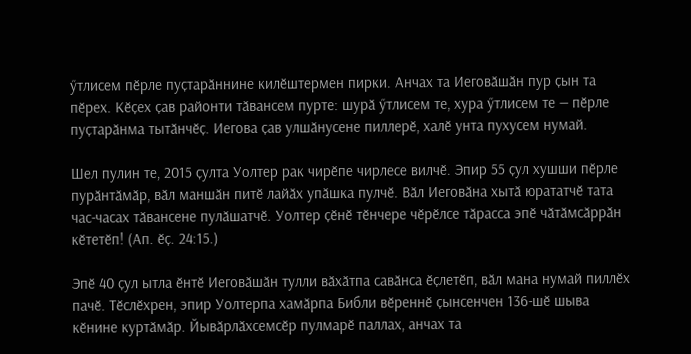ӳтлисем пӗрле пуҫтарӑннине килӗштермен пирки. Анчах та Иеговӑшӑн пур ҫын та пӗрех. Кӗҫех ҫав районти тӑвансем пурте: шурӑ ӳтлисем те, хура ӳтлисем те — пӗрле пуҫтарӑнма тытӑнчӗҫ. Иегова ҫав улшӑнусене пиллерӗ, халӗ унта пухусем нумай.

Шел пулин те, 2015 ҫулта Уолтер рак чирӗпе чирлесе вилчӗ. Эпир 55 ҫул хушши пӗрле пурӑнтӑмӑр, вӑл маншӑн питӗ лайӑх упӑшка пулчӗ. Вӑл Иеговӑна хытӑ юрататчӗ тата час-часах тӑвансене пулӑшатчӗ. Уолтер ҫӗнӗ тӗнчере чӗрӗлсе тӑрасса эпӗ чӑтӑмсӑррӑн кӗтетӗп! (Ап. ӗҫ. 24:15.)

Эпӗ 40 ҫул ытла ӗнтӗ Иеговӑшӑн тулли вӑхӑтпа савӑнса ӗҫлетӗп, вӑл мана нумай пиллӗх пачӗ. Тӗслӗхрен, эпир Уолтерпа хамӑрпа Библи вӗреннӗ ҫынсенчен 136-шӗ шыва кӗнине куртӑмӑр. Йывӑрлӑхсемсӗр пулмарӗ паллах, анчах та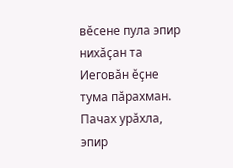вӗсене пула эпир нихӑҫан та Иеговӑн ӗҫне тума пӑрахман. Пачах урӑхла, эпир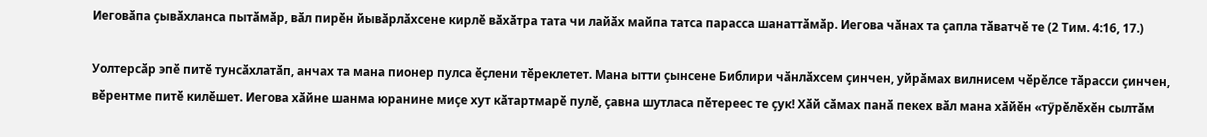Иеговӑпа ҫывӑхланса пытӑмӑр, вӑл пирӗн йывӑрлӑхсене кирлӗ вӑхӑтра тата чи лайӑх майпа татса парасса шанаттӑмӑр. Иегова чӑнах та ҫапла тӑватчӗ те (2 Тим. 4:16, 17.)

Уолтерсӑр эпӗ питӗ тунсӑхлатӑп, анчах та мана пионер пулса ӗҫлени тӗреклетет. Мана ытти ҫынсене Библири чӑнлӑхсем ҫинчен, уйрӑмах вилнисем чӗрӗлсе тӑрасси ҫинчен, вӗрентме питӗ килӗшет. Иегова хӑйне шанма юранине миҫе хут кӑтартмарӗ пулӗ, ҫавна шутласа пӗтереес те ҫук! Хӑй сӑмах панӑ пекех вӑл мана хӑйӗн «тӳрӗлӗхӗн сылтӑм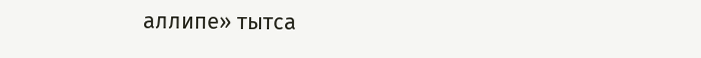аллипе» тытса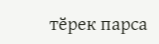тӗрек парса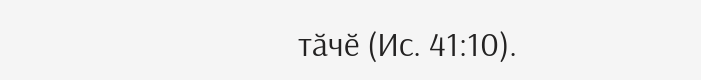тӑчӗ (Ис. 41:10).